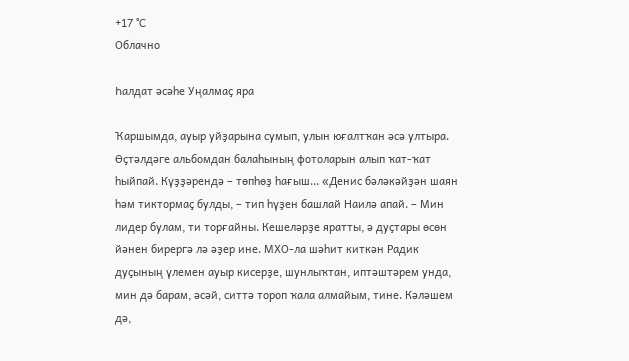+17 °С
Облачно

Һалдат әсәһе Уңалмаҫ яра

Ҡаршымда, ауыр уйҙарына сумып, улын юғалтҡан әсә ултыра. Өҫтәлдәге альбомдан балаһының фотоларын алып ҡат-ҡат һыйпай. Күҙҙәрендә – төпһөҙ һағыш... «Денис бәләкәйҙән шаян һәм тиктормаҫ булды, – тип һүҙен башлай Наилә апай. – Мин лидер булам, ти торғайны. Кешеләрҙе яратты, ә дуҫтары өсөн йәнен бирергә лә әҙер ине. МХО-ла шәһит киткән Радик дуҫының үлемен ауыр кисерҙе, шунлыҡтан, иптәштәрем унда, мин дә барам, әсәй, ситтә тороп ҡала алмайым, тине. Кәләшем дә,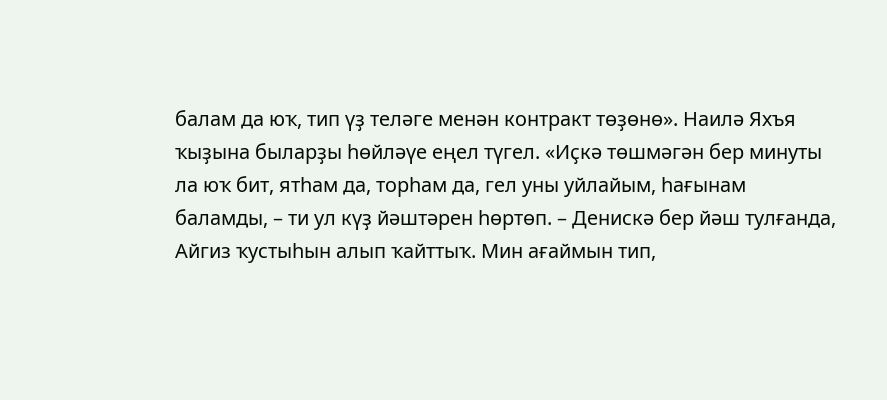балам да юҡ, тип үҙ теләге менән контракт төҙөнө». Наилә Яхъя ҡыҙына быларҙы һөйләүе еңел түгел. «Иҫкә төшмәгән бер минуты ла юҡ бит, ятһам да, торһам да, гел уны уйлайым, һағынам баламды, – ти ул күҙ йәштәрен һөртөп. – Денискә бер йәш тулғанда, Айгиз ҡустыһын алып ҡайттыҡ. Мин ағаймын тип,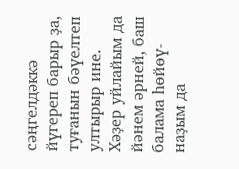сәңгелдәккә йүгереп барыр ҙа, туғанын бәүелтеп ултырыр ине. Хәҙер уйлайым да йәнем әрней, баш балама һөйөү-наҙым да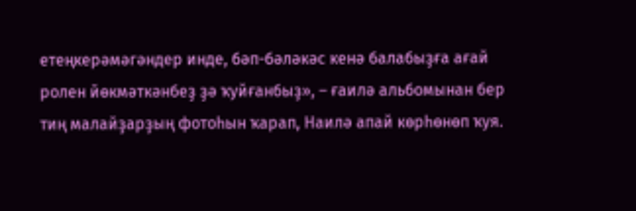етеңкерәмәгәндер инде, бәп-бәләкәс кенә балабыҙға ағай ролен йөкмәткәнбеҙ ҙә ҡуйғанбыҙ», – ғаилә альбомынан бер тиң малайҙарҙың фотоһын ҡарап, Наилә апай көрһөнөп ҡуя.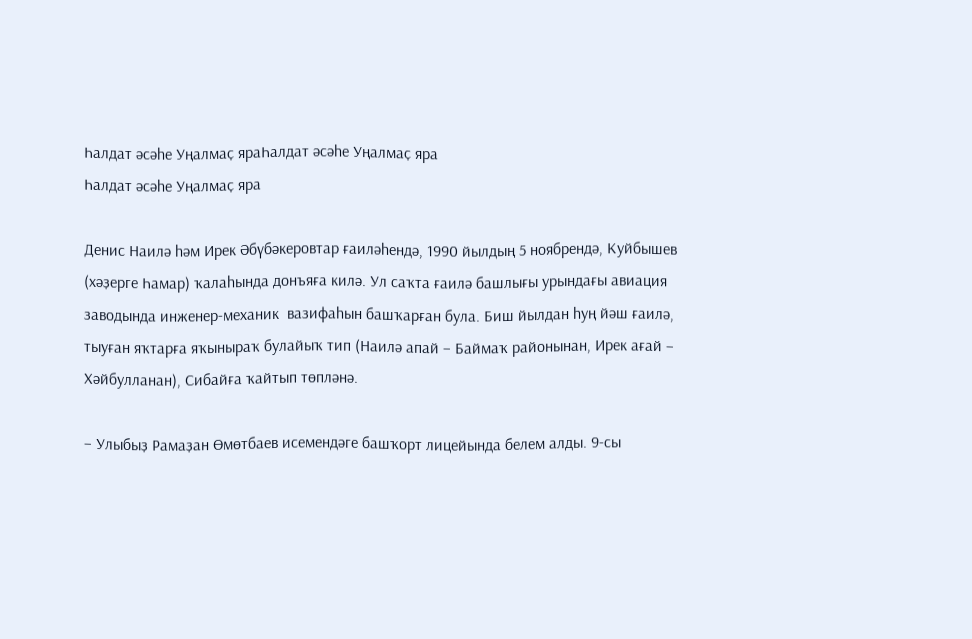Һалдат әсәһе Уңалмаҫ яраҺалдат әсәһе Уңалмаҫ яра
Һалдат әсәһе Уңалмаҫ яра

Денис Наилә һәм Ирек Әбүбәкеровтар ғаиләһендә, 1990 йылдың 5 ноябрендә, Куйбышев (хәҙерге Һамар) ҡалаһында донъяға килә. Ул саҡта ғаилә башлығы урындағы авиация заводында инженер-механик  вазифаһын башҡарған була. Биш йылдан һуң йәш ғаилә, тыуған яҡтарға яҡыныраҡ булайыҡ тип (Наилә апай – Баймаҡ районынан, Ирек ағай – Хәйбулланан), Сибайға ҡайтып төпләнә.

– Улыбыҙ Рамаҙан Өмөтбаев исемендәге башҡорт лицейында белем алды. 9-сы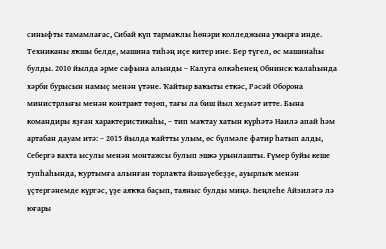синыфты тамамлағас, Сибай күп тармаҡлы һөнәри колледжына уҡырға инде. Техниканы яҡшы белде, машина тиһәң иҫе китер ине. Бер түгел, өс машинаһы булды. 2010 йылда әрме сафына алынды – Калуга өлкәһенең Обнинск ҡалаһында хәрби бурысын намыҫ менән үтәне. Ҡайтыр ваҡыты еткәс, Рәсәй Оборона министрлығы менән контракт төҙөп, тағы ла биш йыл хеҙмәт итте. Бына командиры яҙған характеристикаһы, – тип маҡтау хатын күрһәтә Наилә апай һәм артабан дауам итә: – 2015 йылда ҡайтты улым, өс бүлмәле фатир һатып алды, Себергә вахта ысулы менән монтажсы булып эшкә урынлашты. Ғүмер буйы кеше тупһаһында, ҡуртымға алынған торлаҡта йәшәүебеҙҙе, ауырлыҡ менән үҫтергәнемде күргәс, үҙе аяҡҡа баҫып, таяныс булды миңә. Һеңлеһе Айзиләгә лә юғары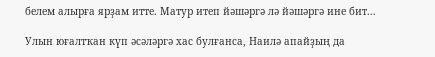белем алырға ярҙам итте. Матур итеп йәшәргә лә йәшәргә ине бит...

Улын юғалтҡан күп әсәләргә хас булғанса, Наилә апайҙың да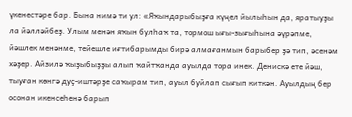үкенестәре бар. Бына нимә ти ул: «Яҡындарыбыҙға күңел йылыһын да, яратыуҙы ла йәлләйбеҙ. Улым менән яҡын булһаҡ та, тормош ығы-зығыһына әүрәпме, йәшлек менәнме, тейешле иғтибарымды бирә алмағанмын барыбер ҙә тип, әсенәм хәҙер. Айзилә ҡыҙыбыҙҙы алып ҡайтҡанда ауылда тора инек. Денискә ете йәш, тыуған көнгә дуҫ-иштәрҙе саҡырам тип, ауыл буйлап сығып киткән. Ауылдың бер осонан икенсеһенә барып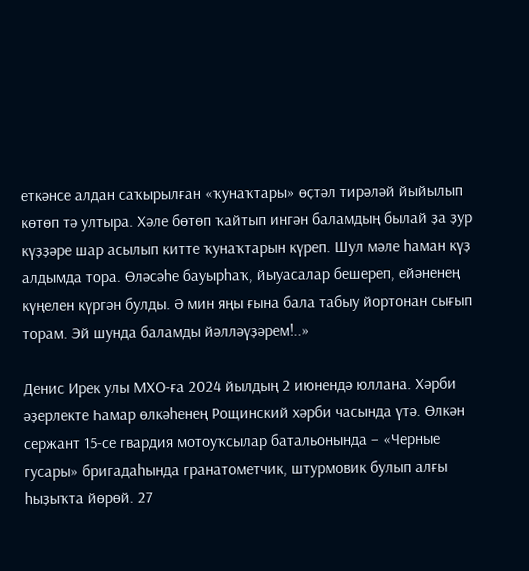еткәнсе алдан саҡырылған «ҡунаҡтары» өҫтәл тирәләй йыйылып көтөп тә ултыра. Хәле бөтөп ҡайтып ингән баламдың былай ҙа ҙур күҙҙәре шар асылып китте ҡунаҡтарын күреп. Шул мәле һаман күҙ алдымда тора. Өләсәһе бауырһаҡ, йыуасалар бешереп, ейәненең күңелен күргән булды. Ә мин яңы ғына бала табыу йортонан сығып торам. Эй шунда баламды йәлләүҙәрем!..»

Денис Ирек улы МХО-ға 2024 йылдың 2 июнендә юллана. Хәрби әҙерлекте Һамар өлкәһенең Рощинский хәрби часында үтә. Өлкән сержант 15-се гвардия мотоуҡсылар батальонында – «Черные гусары» бригадаһында гранатометчик, штурмовик булып алғы һыҙыҡта йөрөй. 27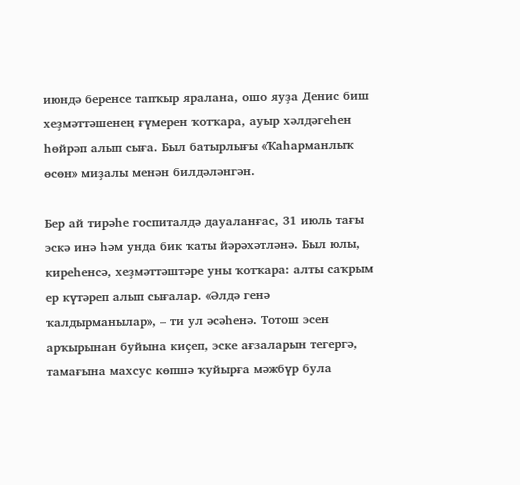июндә беренсе тапҡыр яралана, ошо яуҙа Денис биш хеҙмәттәшенең ғүмерен ҡотҡара, ауыр хәлдәгеһен һөйрәп алып сыға. Был батырлығы «Ҡаһарманлыҡ өсөн» миҙалы менән билдәләнгән.

Бер ай тирәһе госпиталдә дауаланғас, 31 июль тағы эскә инә һәм унда бик ҡаты йәрәхәтләнә. Был юлы, киреһенсә, хеҙмәттәштәре уны ҡотҡара: алты саҡрым ер күтәреп алып сығалар. «Әлдә генә ҡалдырманылар», – ти ул әсәһенә. Тотош эсен арҡырынан буйына киҫеп, эске ағзаларын тегергә, тамағына махсус көпшә ҡуйырға мәжбүр була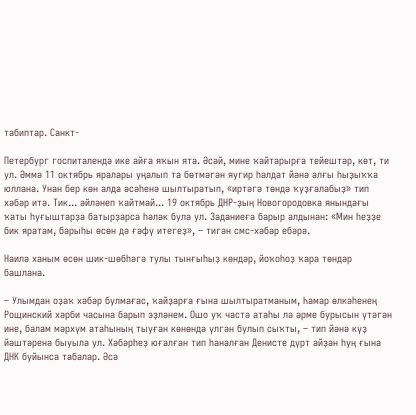табиптар. Санкт-

Петербург госпиталендә ике айға яҡын ята. Әсәй, мине ҡайтарырға тейештәр, көт, ти ул. Әммә 11 октябрь яралары уңалып та бөтмәгән яугир һалдат йәнә алғы һыҙыҡҡа юллана. Унан бер көн алда әсәһенә шылтыратып, «иртәгә төндә ҡуҙғалабыҙ» тип хәбәр итә. Тик... әйләнеп ҡайтмай... 19 октябрь ДНР-ҙың Новогородовка янындағы ҡаты һуғыштарҙа батырҙарса һәләк була ул. Заданиеға барыр алдынан: «Мин һеҙҙе бик яратам, барыһы өсөн дә ғәфү итегеҙ», – тигән смс-хәбәр ебәрә.

Наилә ханым өсөн шик-шөбһәгә тулы тынғыһыҙ көндәр, йоҡоһоҙ ҡара төндәр башлана.

– Улымдан оҙаҡ хәбәр булмағас, ҡайҙарға ғына шылтыратманым, Һамар өлкәһенең Рощинский хәрби часына барып эҙләнем. Ошо уҡ частә атаһы ла әрме бурысын үтәгән ине, балам мәрхүм атаһының тыуған көнөндә үлгән булып сыҡты, – тип йәнә күҙ йәштәренә быуыла ул. Хәбәрһеҙ юғалған тип һаналған Денисте дүрт айҙан һуң ғына ДНК буйынса табалар. Әсә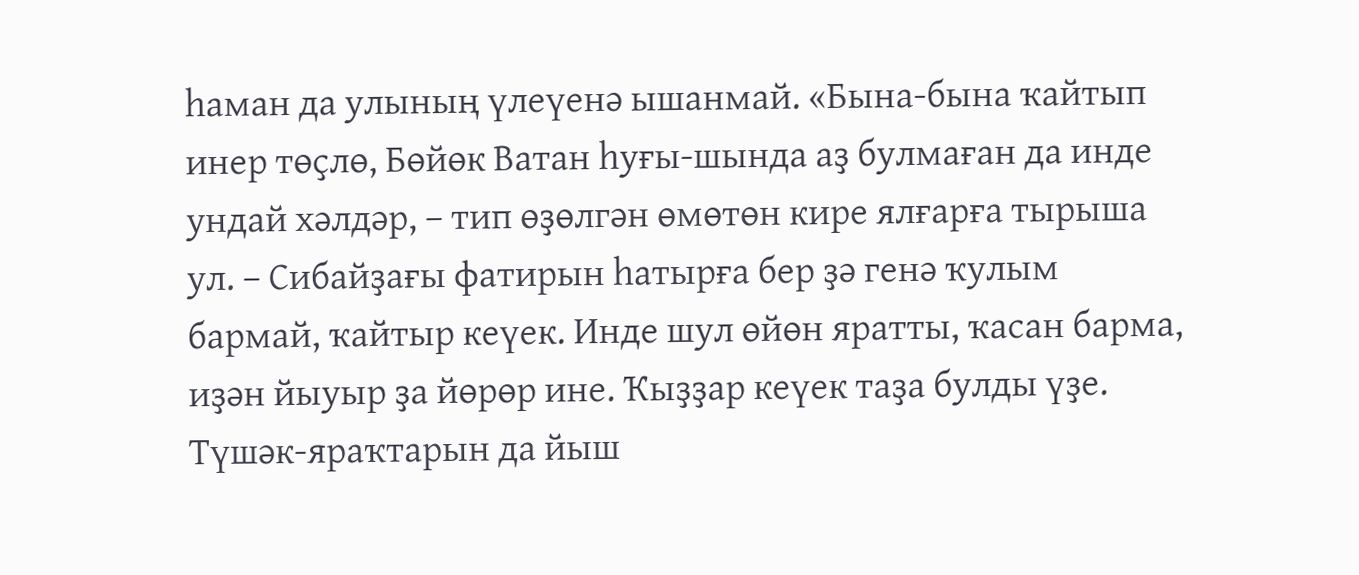һаман да улының үлеүенә ышанмай. «Бына-бына ҡайтып инер төҫлө, Бөйөк Ватан һуғы-шында аҙ булмаған да инде ундай хәлдәр, – тип өҙөлгән өмөтөн кире ялғарға тырыша ул. – Сибайҙағы фатирын һатырға бер ҙә генә ҡулым бармай, ҡайтыр кеүек. Инде шул өйөн яратты, ҡасан барма, иҙән йыуыр ҙа йөрөр ине. Ҡыҙҙар кеүек таҙа булды үҙе. Түшәк-яраҡтарын да йыш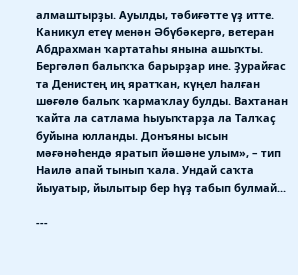алмаштырҙы. Ауылды, тәбиғәтте үҙ итте. Каникул етеү менән Әбүбәкергә, ветеран Абдрахман ҡартатаһы янына ашыҡты. Бергәләп балыҡҡа барырҙар ине. Ҙурайғас та Денистең иң яратҡан, күңел һалған шөғөлө балыҡ ҡармаҡлау булды. Вахтанан ҡайта ла сатлама һыуыҡтарҙа ла Талҡаҫ буйына юлланды. Донъяны ысын мәғәнәһендә яратып йәшәне улым», – тип Наилә апай тынып ҡала. Ундай саҡта йыуатыр, йылытыр бер һүҙ табып булмай...

---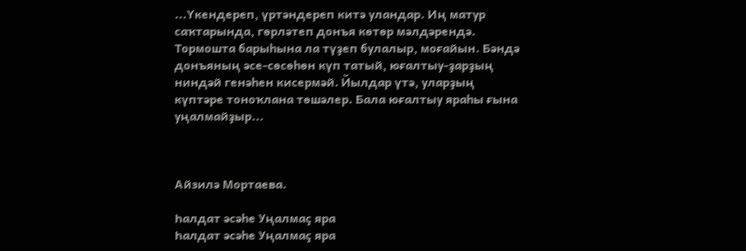...Үкендереп, үртәндереп китә уландар. Иң матур саҡтарында, гөрләтеп донъя көтөр мәлдәрендә. Тормошта барыһына ла түҙеп булалыр, моғайын. Бәндә донъяның әсе-сөсөһөн күп татый, юғалтыу-ҙарҙың ниндәй генәһен кисермәй. Йылдар үтә, уларҙың күптәре тоноҡлана төшәлер. Бала юғалтыу яраһы ғына уңалмайҙыр...



Айзилә Мортаева.

Һалдат әсәһе Уңалмаҫ яра
Һалдат әсәһе Уңалмаҫ яра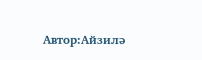Автор:Айзилә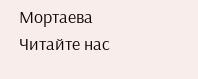Мортаева
Читайте нас